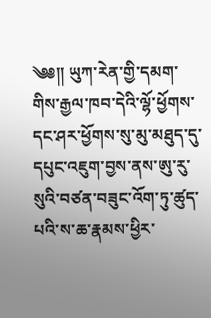༄༅།། ཡུཀ་རེན་གྱི་དམག་གིས་རྒྱལ་ཁབ་དེའི་ལྷོ་ཕྱོགས་དང་ཤར་ཕྱོགས་སུ་མུ་མཐུད་དུ་དཔུང་འཇུག་བྱས་ནས་ཨུ་རུ་སུའི་བཙན་བཟུང་འོག་ཏུ་ཚུད་པའི་ས་ཆ་རྣམས་ཕྱིར་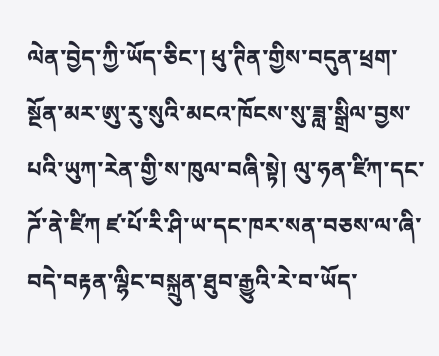ལེན་བྱེད་ཀྱི་ཡོད་ཅིང་། ཕུ་ཊིན་གྱིས་བདུན་ཕྲག་སྔོན་མར་ཨུ་རུ་སུའི་མངའ་ཁོངས་སུ་ཟླ་སྒྲིལ་བྱས་པའི་ཡུཀ་རེན་གྱི་ས་ཁུལ་བཞི་སྟེ། ལུ་ཧན་ཛིཀ་དང་ཌོ་ནེ་ཛིཀ ཛ་པོ་རི་ཤི་ཡ་དང་ཁར་སན་བཅས་ལ་ཞི་བདེ་བརྟན་ལྷིང་བསྐྲུན་ཐུབ་རྒྱུའི་རེ་བ་ཡོད་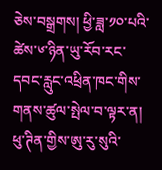ཅེས་བསྒྲགས། ཕྱི་ཟླ་༡༠་པའི་ཚེས་༦་ཉིན་ཡུ་རོབ་རང་དབང་རླུང་འཕྲིན་ཁང་གིས་གནས་ཚུལ་སྤེལ་བ་ལྟར་ན། ཕུ་ཊིན་གྱིས་ཨུ་རུ་སུའི་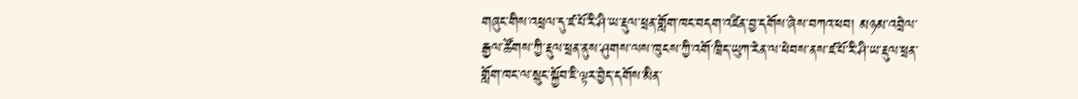གཞུང་གིས་འཕྲལ་དུ་ཛ་པོ་རི་ཤི་ཡ་རྡུལ་ཕྲན་གློག་ཁང་བདག་འཛིན་བྱ་དགོས་ཞེས་བཀའ་ཕབ། མཉམ་འབྲེལ་རྒྱལ་ཚོགས་ཀྱི་རྡུལ་ཕྲན་ནུས་ཤུགས་ལས་ཁུངས་ཀྱི་འགོ་ཁྲིད་ཡུཀ་རེན་ལ་ཕེབས་ནས་ཛ་པོ་རི་ཤི་ཡ་རྡུལ་ཕྲན་གློག་ཁང་ལ་སྲུང་སྐྱོབ་ཇི་ལྟར་བྱེད་དགོས་མིན་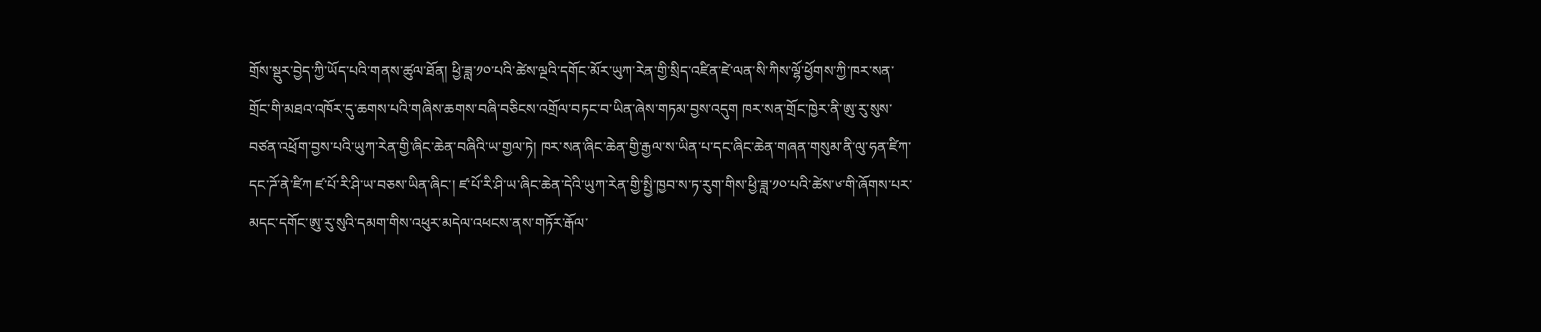གྲོས་སྡུར་བྱེད་ཀྱི་ཡོད་པའི་གནས་ཚུལ་ཐོན། ཕྱི་ཟླ་༡༠་པའི་ཚེས་ལྔའི་དགོང་མོར་ཡུཀ་རེན་གྱི་སྲིད་འཛིན་ཛེ་ལན་སི་ཀིས་ལྷོ་ཕྱོགས་ཀྱི་ཁར་སན་གྲོང་གི་མཐའ་འཁོར་དུ་ཆགས་པའི་གཞིས་ཆགས་བཞི་བཅིངས་འགྲོལ་བཏང་བ་ཡིན་ཞེས་གཏམ་བྱས་འདུག ཁར་སན་གྲོང་ཁྱེར་ནི་ཨུ་རུ་སུས་བཙན་འཕྲོག་བྱས་པའི་ཡུཀ་རེན་གྱི་ཞིང་ཆེན་བཞིའི་ཡ་གྱལ་ཏེ། ཁར་སན་ཞིང་ཆེན་གྱི་རྒྱལ་ས་ཡིན་པ་དང་ཞིང་ཆེན་གཞན་གསུམ་ནི་ལུ་ཧན་ཛིཀ་དང་ཌོ་ནེ་ཛིཀ ཛ་པོ་རི་ཤི་ཡ་བཅས་ཡིན་ཞིང་། ཛ་པོ་རི་ཤི་ཡ་ཞིང་ཆེན་དེའི་ཡུཀ་རེན་གྱི་སྤྱི་ཁྱབ་ས་ཏ་རུག་གིས་ཕྱི་ཟླ་༡༠་པའི་ཚེས་༦་གི་ཞོགས་པར་མདང་དགོང་ཨུ་རུ་སུའི་དམག་གིས་འཕུར་མདེལ་འཕངས་ནས་གཏོར་རྒོལ་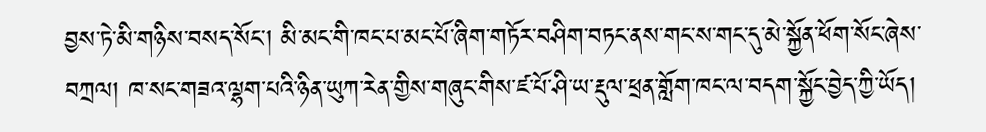བྱས་ཏེ་མི་གཉིས་བསད་སོང་། མི་མང་གི་ཁང་པ་མང་པོ་ཞིག་གཏོར་བཤིག་བཏང་ནས་གང་ས་གང་དུ་མེ་སྐྱོན་ཕོག་སོང་ཞེས་བཀྲལ། ཁ་སང་གཟའ་ལྷག་པའི་ཉིན་ཡུཀ་རེན་གྱིས་གཞུང་གིས་ཛ་པོ་ཤི་ཡ་རྡུལ་ཕྲན་གློག་ཁང་ལ་བདག་སྐྱོང་བྱེད་ཀྱི་ཡོད།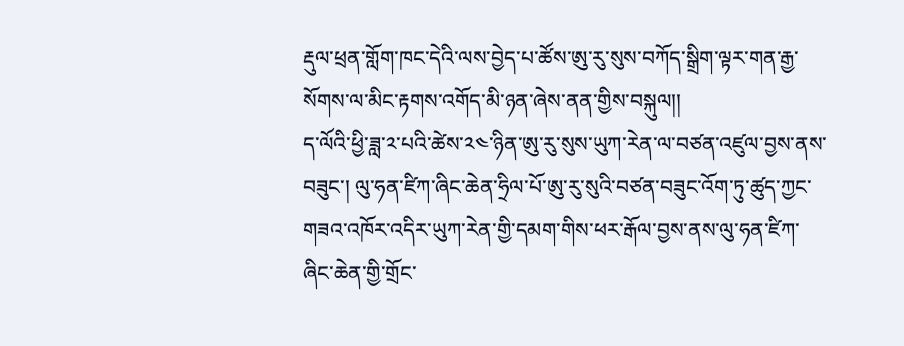རྡུལ་ཕྲན་གློག་ཁང་དེའི་ལས་བྱེད་པ་ཚོས་ཨུ་རུ་སུས་བཀོད་སྒྲིག་ལྟར་གན་རྒྱ་སོགས་ལ་མིང་རྟགས་འགོད་མི་ཉན་ཞེས་ནན་གྱིས་བསྐུལ།།
ད་ལོའི་ཕྱི་ཟླ་༢་པའི་ཚེས་༢༤་ཉིན་ཨུ་རུ་སུས་ཡུཀ་རེན་ལ་བཙན་འཛུལ་བྱས་ནས་བཟུང་། ལུ་ཧན་ཛིཀ་ཞིང་ཆེན་ཧྲིལ་པོ་ཨུ་རུ་སུའི་བཙན་བཟུང་འོག་ཏུ་ཚུད་ཀྱང་གཟའ་འཁོར་འདིར་ཡུཀ་རེན་གྱི་དམག་གིས་ཕར་རྒོལ་བྱས་ནས་ལུ་ཧན་ཛིཀ་ཞིང་ཆེན་གྱི་གྲོང་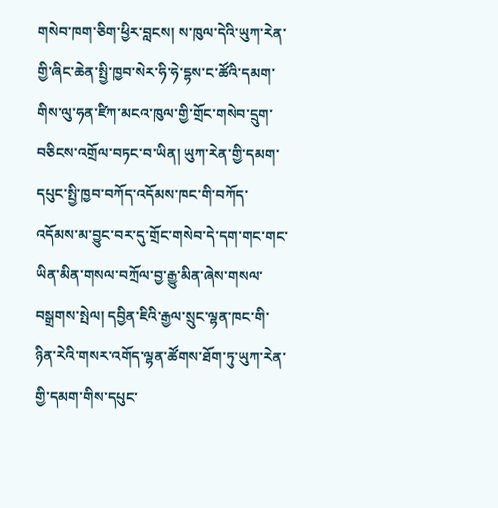གསེབ་ཁག་ཅིག་ཕྱིར་བླངས། ས་ཁུལ་དེའི་ཡུཀ་རེན་གྱི་ཞིང་ཆེན་སྤྱི་ཁྱབ་སེར་ཧི་ཧེ་དྷས་ང་ཚོའི་དམག་གིས་ལུ་ཧན་ཛིཀ་མངའ་ཁུལ་གྱི་གྲོང་གསེབ་དྲུག་བཅིངས་འགྲོལ་བཏང་བ་ཡིན། ཡུཀ་རེན་གྱི་དམག་དཔུང་སྤྱི་ཁྱབ་བཀོད་འདོམས་ཁང་གི་བཀོད་འདོམས་མ་བྱུང་བར་དུ་གྲོང་གསེབ་དེ་དག་གང་གང་ཡིན་མིན་གསལ་བཀྲོལ་བྱ་རྒྱུ་མིན་ཞེས་གསལ་བསྒྲགས་སྤེལ། དབྱིན་ཇིའི་རྒྱལ་སྲུང་ལྷན་ཁང་གི་ཉིན་རེའི་གསར་འགོད་ལྷན་ཚོགས་ཐོག་ཏུ་ཡུཀ་རེན་གྱི་དམག་གིས་དཔུང་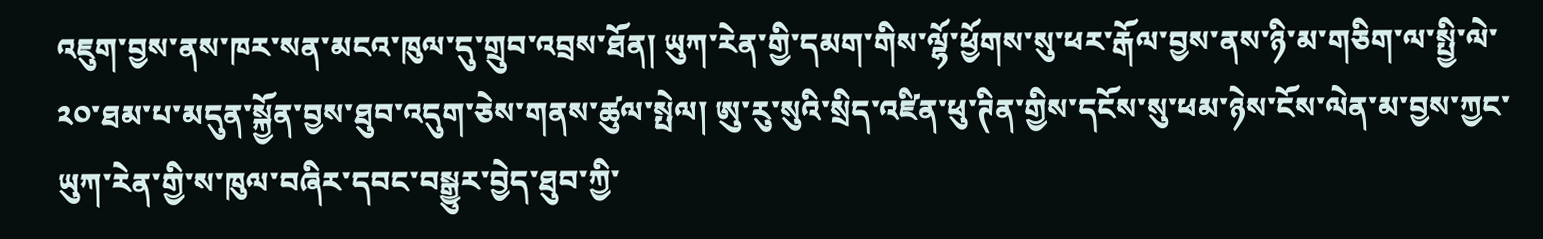འཇུག་བྱས་ནས་ཁར་སན་མངའ་ཁུལ་དུ་གྲུབ་འབྲས་ཐོན། ཡུཀ་རེན་གྱི་དམག་གིས་ལྷོ་ཕྱོགས་སུ་ཕར་རྒོལ་བྱས་ནས་ཉི་མ་གཅིག་ལ་སྤྱི་ལེ་༢༠་ཐམ་པ་མདུན་སྐྱོན་བྱས་ཐུབ་འདུག་ཅེས་གནས་ཚུལ་སྤེལ། ཨུ་རུ་སུའི་སྲིད་འཛིན་ཕུ་ཊིན་གྱིས་དངོས་སུ་ཕམ་ཉེས་ངོས་ལེན་མ་བྱས་ཀྱང་ཡུཀ་རེན་གྱི་ས་ཁུལ་བཞིར་དབང་བསྒྱུར་བྱེད་ཐུབ་ཀྱི་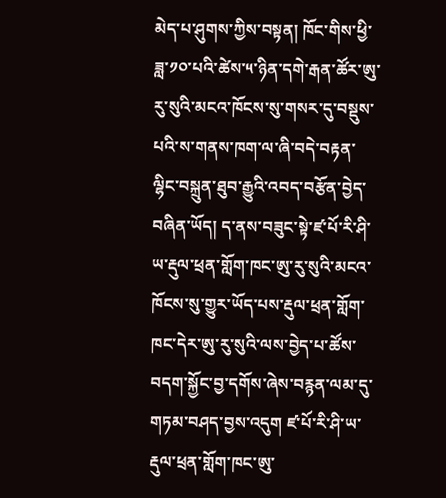མེད་པ་ཤུགས་ཀྱིས་བསྟན། ཁོང་གིས་ཕྱི་ཟླ་༡༠་པའི་ཚེས་༥་ཉིན་དགེ་རྒན་ཚོར་ཨུ་རུ་སུའི་མངའ་ཁོངས་སུ་གསར་དུ་བསྡུས་པའི་ས་གནས་ཁག་ལ་ཞི་བདེ་བརྟན་ལྷིང་བསྐྲུན་ཐུབ་རྒྱུའི་འབད་བརྩོན་བྱེད་བཞིན་ཡོད། ད་ནས་བཟུང་སྟེ་ཛ་པོ་རི་ཤི་ཡ་རྡུལ་ཕྲན་གློག་ཁང་ཨུ་རུ་སུའི་མངའ་ཁོངས་སུ་གྱུར་ཡོད་པས་རྡུལ་ཕྲན་གློག་ཁང་དེར་ཨུ་རུ་སུའི་ལས་བྱེད་པ་ཚོས་བདག་སྐྱོང་བྱ་དགོས་ཞེས་བརྙན་ལམ་དུ་གཏམ་བཤད་བྱས་འདུག ཛ་པོ་རི་ཤི་ཡ་རྡུལ་ཕྲན་གློག་ཁང་ཨུ་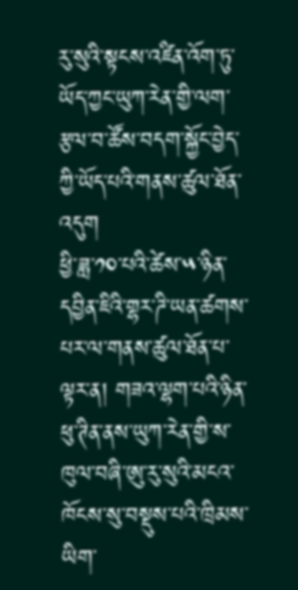རུ་སུའི་སྟངས་འཛིན་འོག་ཏུ་ཡོད་ཀྱང་ཡུཀ་རེན་གྱི་ལག་རྩལ་བ་ཚོས་བདག་སྐྱོང་བྱེད་ཀྱི་ཡོད་པའི་གནས་ཚུལ་ཐོན་འདུག
ཕྱི་ཟླ་༡༠་པའི་ཚེས་༥་ཉིན་དབྱིན་ཇིའི་གྷར་ཌི་ཡན་ཚགས་པར་ལ་གནས་ཚུལ་ཐོན་པ་ལྟར་ན། གཟའ་ལྷག་པའི་ཉིན་ཕུ་ཊིན་ནས་ཡུཀ་རེན་གྱི་ས་ཁུལ་བཞི་ཨུ་རུ་སུའི་མངའ་ཁོངས་སུ་བསྡུས་པའི་ཁྲིམས་ཡིག་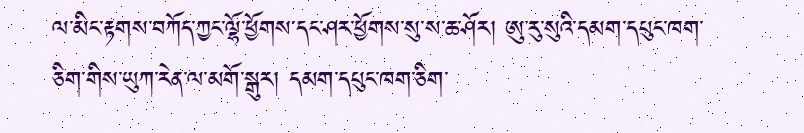ལ་མིང་རྟགས་བཀོད་ཀྱང་ལྷོ་ཕྱོགས་དང་ཤར་ཕྱོགས་སུ་ས་ཆ་ཤོར། ཨུ་རུ་སུའི་དམག་དཔུང་ཁག་ཅིག་གིས་ཡུཀ་རེན་ལ་མགོ་སྒུར། དམག་དཔུང་ཁག་ཅིག་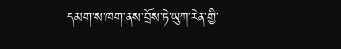དམག་ས་ཁག་ནས་བྲོས་ཏེ་ཡུཀ་རེན་གྱི་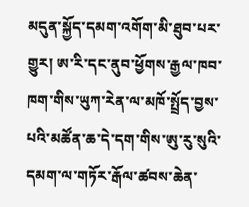མདུན་སྐྱོད་དམག་འགོག་མི་ཐུབ་པར་གྱུར། ཨ་རི་དང་ནུབ་ཕྱོགས་རྒྱལ་ཁབ་ཁག་གིས་ཡུཀ་རེན་ལ་མཁོ་སྤྲོད་བྱས་པའི་མཚོན་ཆ་དེ་དག་གིས་ཨུ་རུ་སུའི་དམག་ལ་གཏོར་རྒོལ་ཚབས་ཆེན་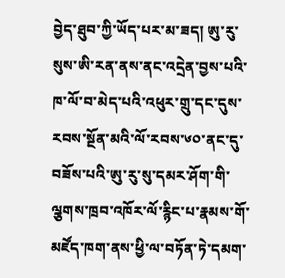བྱེད་ཐུབ་ཀྱི་ཡོད་པར་མ་ཟད། ཨུ་རུ་སུས་ཨི་རན་ནས་ནང་འདྲེན་བྱས་པའི་ཁ་ལོ་བ་མེད་པའི་འཕུར་གྲུ་དང་དུས་རབས་སྔོན་མའི་ལོ་རབས་༦༠་ནང་དུ་བཟོས་པའི་ཨུ་རུ་སུ་དམར་ཤོག་གི་ལྕགས་ཁྲབ་འཁོར་ལོ་རྙིང་པ་རྣམས་གོ་མཛོད་ཁག་ནས་ཕྱི་ལ་བཏོན་ཏེ་དམག་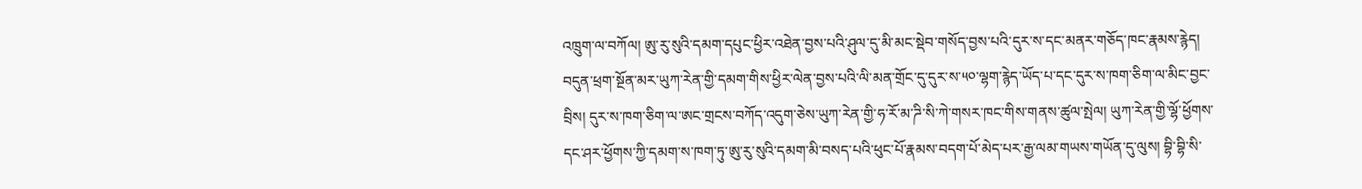འཁྲུག་ལ་བཀོལ། ཨུ་རུ་སུའི་དམག་དཔུང་ཕྱིར་འཐེན་བྱས་པའི་ཤུལ་དུ་མི་མང་སྡེབ་གསོད་བྱས་པའི་དུར་ས་དང་མནར་གཅོད་ཁང་རྣམས་རྙེད། བདུན་ཕྲག་སྔོན་མར་ཡུཀ་རེན་གྱི་དམག་གིས་ཕྱིར་ལེན་བྱས་པའི་ལི་མན་གྲོང་དུ་དུར་ས་༥༠་ལྷག་རྙེད་ཡོད་པ་དང་དུར་ས་ཁག་ཅིག་ལ་མིང་བྱང་བྲིས། དུར་ས་ཁག་ཅིག་ལ་ཨང་གྲངས་བཀོད་འདུག་ཅེས་ཡུཀ་རེན་གྱི་ཧ་རོ་མ་ཌི་སི་ཀེ་གསར་ཁང་གིས་གནས་ཚུལ་སྤེལ། ཡུཀ་རེན་གྱི་ལྷོ་ཕྱོགས་དང་ཤར་ཕྱོགས་ཀྱི་དམག་ས་ཁག་ཏུ་ཨུ་རུ་སུའི་དམག་མི་བསད་པའི་ཕུང་པོ་རྣམས་བདག་པོ་མེད་པར་རྒྱ་ལམ་གཡས་གཡོན་དུ་ལུས། བྷི་བྷི་སི་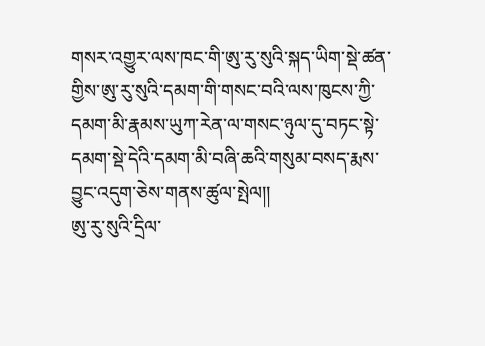གསར་འགྱུར་ལས་ཁང་གི་ཨུ་རུ་སུའི་སྐད་ཡིག་སྡེ་ཚན་གྱིས་ཨུ་རུ་སུའི་དམག་གི་གསང་བའི་ལས་ཁུངས་ཀྱི་དམག་མི་རྣམས་ཡུཀ་རེན་ལ་གསང་ཉུལ་དུ་བཏང་སྟེ་དམག་སྡེ་དེའི་དམག་མི་བཞི་ཆའི་གསུམ་བསད་རྨས་བྱུང་འདུག་ཅེས་གནས་ཚུལ་སྤེལ།།
ཨུ་རུ་སུའི་དྲིལ་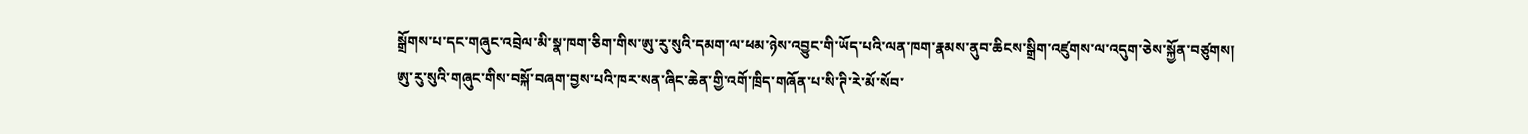སྒྲོགས་པ་དང་གཞུང་འབྲེལ་མི་སྣ་ཁག་ཅིག་གིས་ཨུ་རུ་སུའི་དམག་ལ་ཕམ་ཉེས་འབྱུང་གི་ཡོད་པའི་ལན་ཁག་རྣམས་ནུབ་ཆིངས་སྒྲིག་འཛུགས་ལ་འདུག་ཅེས་སྐྱོན་བཙུགས། ཨུ་རུ་སུའི་གཞུང་གིས་བསྐོ་བཞག་བྱས་པའི་ཁར་སན་ཞིང་ཆེན་གྱི་འགོ་ཁྲིད་གཞོན་པ་སི་ཊི་རེ་མོ་སོབ་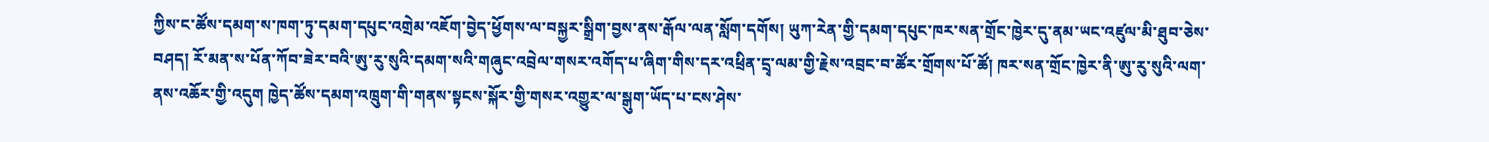ཀྱིས་ང་ཚོས་དམག་ས་ཁག་ཏུ་དམག་དཔུང་འགྲེམ་འཇོག་བྱེད་ཕྱོགས་ལ་བསྐྱར་སྒྲིག་བྱས་ནས་རྒོལ་ལན་སློག་དགོས། ཡུཀ་རེན་གྱི་དམག་དཔུང་ཁར་སན་གྲོང་ཁྱེར་དུ་ནམ་ཡང་འཛུལ་མི་ཐུབ་ཅེས་བཤད། རོ་མན་ས་པོན་ཀོབ་ཟེར་བའི་ཨུ་རུ་སུའི་དམག་སའི་གཞུང་འབྲེལ་གསར་འགོད་པ་ཞིག་གིས་དར་འཕྲིན་དྲྭ་ལམ་གྱི་རྗེས་འབྲང་བ་ཚོར་གྲོགས་པོ་ཚོ། ཁར་སན་གྲོང་ཁྱེར་ནི་ཨུ་རུ་སུའི་ལག་ནས་འཆོར་གྱི་འདུག ཁྱེད་ཚོས་དམག་འཁྲུག་གི་གནས་སྟངས་སྐོར་གྱི་གསར་འགྱུར་ལ་སྒུག་ཡོད་པ་ངས་ཤེས་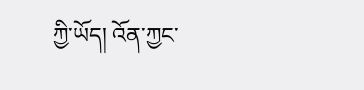ཀྱི་ཡོད། འོན་ཀྱང་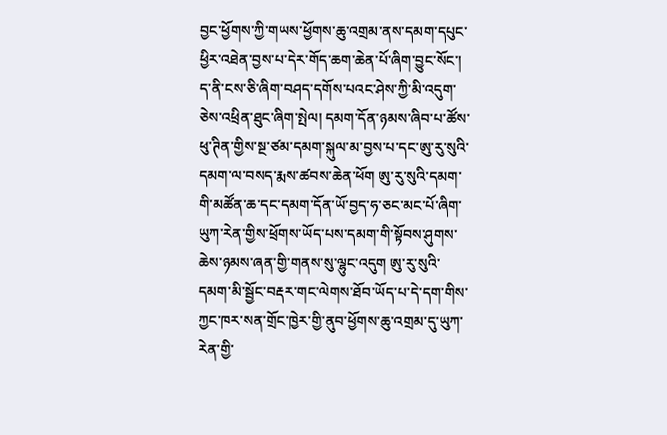བྱང་ཕྱོགས་ཀྱི་གཡས་ཕྱོགས་ཆུ་འགྲམ་ནས་དམག་དཔུང་ཕྱིར་འཐེན་བྱས་པ་དེར་གོད་ཆག་ཆེན་པོ་ཞིག་བྱུང་སོང་། ད་ནི་ངས་ཅི་ཞིག་བཤད་དགོས་པའང་ཤེས་ཀྱི་མི་འདུག་ཅེས་འཕྲིན་ཐུང་ཞིག་སྤེལ། དམག་དོན་ཉམས་ཞིབ་པ་ཚོས་ཕུ་ཊིན་གྱིས་སྔ་ཙམ་དམག་སྐུལ་མ་བྱས་པ་དང་ཨུ་རུ་སུའི་དམག་ལ་བསད་རྨས་ཚབས་ཆེན་ཕོག ཨུ་རུ་སུའི་དམག་གི་མཚོན་ཆ་དང་དམག་དོན་ཡོ་བྱད་ཧ་ཅང་མང་པོ་ཞིག་ཡུཀ་རེན་གྱིས་ཕྲོགས་ཡོད་པས་དམག་གི་སྟོབས་ཤུགས་ཆེས་ཉམས་ཞན་གྱི་གནས་སུ་ལྷུང་འདུག ཨུ་རུ་སུའི་དམག་མི་སྦྱོང་བརྡར་གང་ལེགས་ཐོབ་ཡོད་པ་དེ་དག་གིས་ཀྱང་ཁར་སན་གྲོང་ཁྱེར་གྱི་ནུབ་ཕྱོགས་ཆུ་འགྲམ་དུ་ཡུཀ་རེན་གྱི་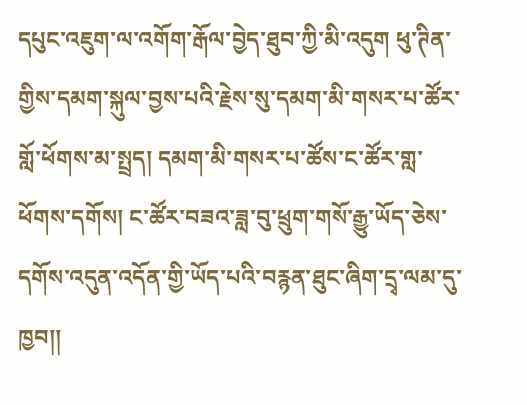དཔུང་འཇུག་ལ་འགོག་རྒོལ་བྱེད་ཐུབ་ཀྱི་མི་འདུག ཕུ་ཊིན་གྱིས་དམག་སྐུལ་བྱས་པའི་རྗེས་སུ་དམག་མི་གསར་པ་ཚོར་གློ་ཕོགས་མ་སྤྲད། དམག་མི་གསར་པ་ཚོས་ང་ཚོར་གླ་ཕོགས་དགོས། ང་ཚོར་བཟའ་ཟླ་བུ་ཕྲུག་གསོ་རྒྱུ་ཡོད་ཅེས་དགོས་འདུན་འདོན་གྱི་ཡོད་པའི་བརྙན་ཐུང་ཞིག་དྲྭ་ལམ་དུ་ཁྱབ།།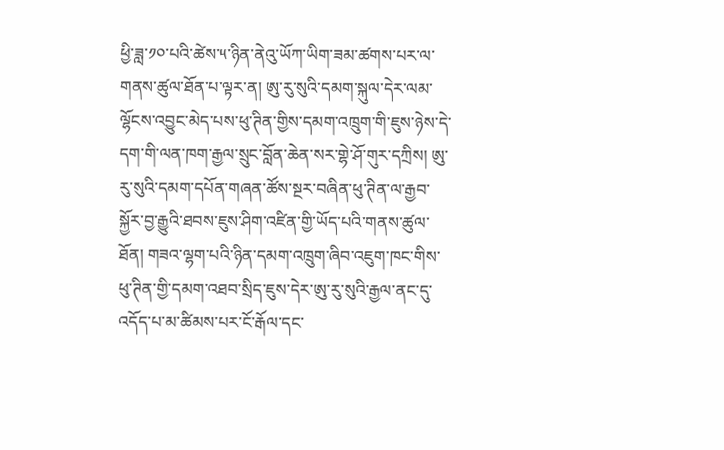ཕྱི་ཟླ་༡༠་པའི་ཚེས་༥་ཉིན་ནེའུ་ཡོཀ་ཡིག་ཟམ་ཚགས་པར་ལ་གནས་ཚུལ་ཐོན་པ་ལྟར་ན། ཨུ་རུ་སུའི་དམག་སྐུལ་དེར་ལམ་ལྷོངས་འབྱུང་མེད་པས་ཕུ་ཊིན་གྱིས་དམག་འཁྲུག་གི་ཇུས་ཉེས་དེ་དག་གི་ལན་ཁག་རྒྱལ་སྲུང་བློན་ཆེན་སར་གྷེ་ཤོ་གུར་དཀྲིས། ཨུ་རུ་སུའི་དམག་དཔོན་གཞན་ཚོས་སྔར་བཞིན་ཕུ་ཊིན་ལ་རྒྱབ་སྐྱོར་བྱ་རྒྱུའི་ཐབས་ཇུས་ཤིག་འཛིན་གྱི་ཡོད་པའི་གནས་ཚུལ་ཐོན། གཟའ་ལྷག་པའི་ཉིན་དམག་འཁྲུག་ཞིབ་འཇུག་ཁང་གིས་ཕུ་ཊིན་གྱི་དམག་འཐབ་སྲིད་ཇུས་དེར་ཨུ་རུ་སུའི་རྒྱལ་ནང་དུ་འདོད་པ་མ་ཚིམས་པར་ངོ་རྒོལ་དང་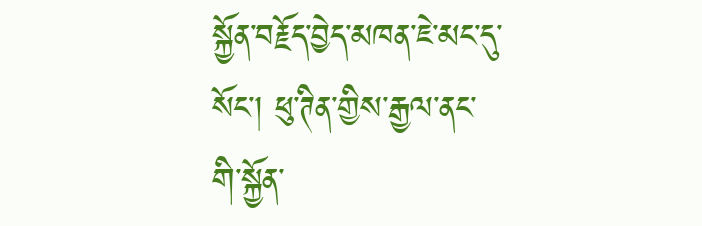སྐྱོན་བརྗོད་བྱེད་མཁན་ཇེ་མང་དུ་སོང་། ཕུ་ཊིན་གྱིས་རྒྱལ་ནང་གི་སྐྱོན་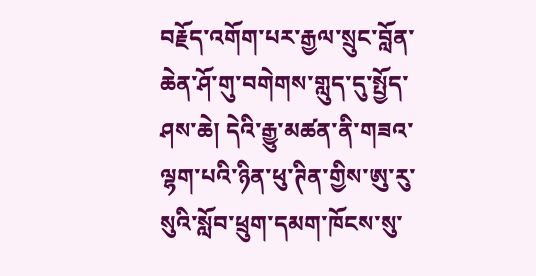བརྗོད་འགོག་པར་རྒྱལ་སྲུང་བློན་ཆེན་ཤོ་གུ་བགེགས་གླུད་དུ་སྤྱོད་ཤས་ཆེ། དེའི་རྒྱུ་མཚན་ནི་གཟའ་ལྷག་པའི་ཉིན་ཕུ་ཊིན་གྱིས་ཨུ་རུ་སུའི་སློབ་ཕྲུག་དམག་ཁོངས་སུ་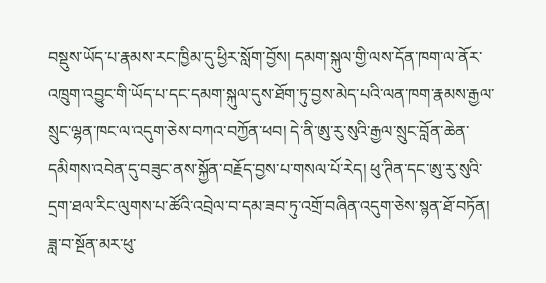བསྡུས་ཡོད་པ་རྣམས་རང་ཁྱིམ་དུ་ཕྱིར་སློག་བྱོས། དམག་སྐུལ་གྱི་ལས་དོན་ཁག་ལ་ནོར་འཁྲུག་འབྱུང་གི་ཡོད་པ་དང་དམག་སྐུལ་དུས་ཐོག་ཏུ་བྱས་མེད་པའི་ལན་ཁག་རྣམས་རྒྱལ་སྲུང་ལྷན་ཁང་ལ་འདུག་ཅེས་བཀའ་བཀྱོན་ཕབ། དེ་ནི་ཨུ་རུ་སུའི་རྒྱལ་སྲུང་བློན་ཆེན་དམིགས་འབེན་དུ་བཟུང་ནས་སྐྱོན་བརྗོད་བྱས་པ་གསལ་པོ་རེད། ཕུ་ཊིན་དང་ཨུ་རུ་སུའི་དྲག་ཐལ་རིང་ལུགས་པ་ཚོའི་འབྲེལ་བ་དམ་ཟབ་ཏུ་འགྲོ་བཞིན་འདུག་ཅེས་སྙན་ཐོ་བཏོན། ཟླ་བ་སྔོན་མར་ཕུ་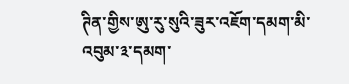ཊིན་གྱིས་ཨུ་རུ་སུའི་ཟུར་འཇོག་དམག་མི་འབུམ་༣་དམག་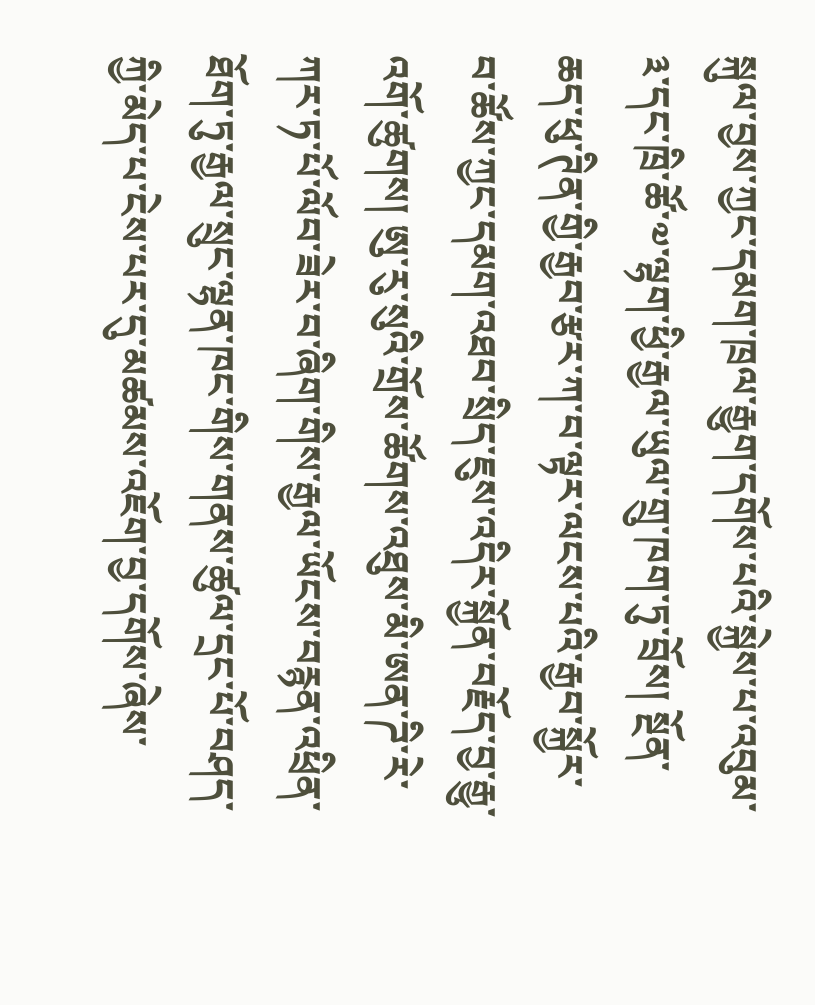སྐུལ་བྱས་ཀྱང་དམག་ཁྲལ་རྒྱུག་དགོས་པའི་སྐྱེས་པ་འབུམ་༣་དང་ཁྲི་ཚོ་༧་ལྷག་ཕྱི་རྒྱལ་ཡུལ་གྲུ་ཁག་ཏུ་བྲོས། སྔོན་ཆད་ཕུ་ཊིན་གྱི་རྒྱབ་རྩར་ཀ་བ་ལྟར་ལངས་པའི་རྒྱབ་སྐྱོར་བ་ཚོས་ཀྱང་དམག་འཐབ་སྲིད་ཇུས་འདིར་སྐྱོན་བརྗོད་བྱ་རྒྱུ་འགོ་ཚུགས། ཨུ་རུ་སུའི་གྲོས་ཚོགས་འཐུས་མི་ཨན་ཌི་རེ་ཀར་ཏ་པོ་ལོབ་ཟེར་བ་ཞིག་གིས་རྒྱལ་ཡོངས་བརྙན་འཕྲིན་ཐོག་ཏུ་རྒྱལ་སྲུང་ལྷན་ཁང་གིས་གནས་ཚུལ་དྲང་པོ་བཤད་ཀྱི་མེད་པ་ངེས་པར་དུ་མཚམས་འཇོག་བྱ་དགོས་ཞེས་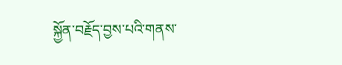སྐྱོན་བརྗོད་བྱས་པའི་གནས་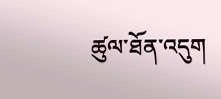ཚུལ་ཐོན་འདུག